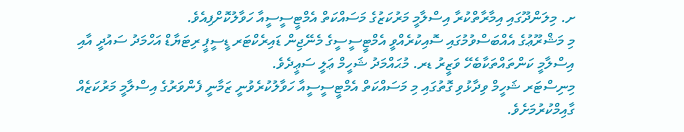ށ. މިލަންދޫގައި އިމާރާތްކުރާ އިސްލާމީ މަރުކަޒުގެ މަސައްކަތް އެމްޓީސީސީއާ ހަވާލުކޮށްފިއެވެ.
މި މަޝްރޫޢުގެ އެއްބަސްވުމުގައި ސޮއިކުރެއްވީ އެމްޓީސީސީގެ މެނޭޖިން ޑައިރެކްޓަރ ޑީސީޕީ ރިޓަޔާޑް އަހްމަދު ސައުދީ އާއި އިސްލާމީ ކަންތައްތަކާބެހޭ ވަޒީރު ޑރ. މުޙައްމަދު ޝަހީމް ޢަލީ ސަޢީދެވެ.
މިނިސްޓަރ ޝަހީމް ވިދާޅުވި ގޮތުގައި މި މަސައްކަތް އެމްޓީސީސީއާ ހަވާލުކުރެވުނީ ޒަމާނީ ފެންވަރުގެ އިސްލާމީ މަރުކަޒެއް ގާއިމްކުރުމަށެވެ.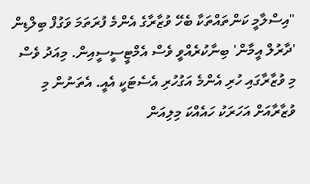"އިސްލާމީ ކަންތައްތަކާ ބެހޭ ވުޒާރާގެ އެންމެ ފުރަތަމަ ވަގުފް ބިލްޑިން 'ދާރުލް އީމާން' ބިނާކުރެއްވީ ވެސް އެމްޓީސީސީއިން. މިއަދު ވެސް މި ވުޒާރާގައި ހުރި އެންމެ އަގުހުރި އެސެޓަކީ އެއީ. އެތަނުން މި ވުޒާރާއަށް އަހަރަކު ހައެއްކަ މިލިއަން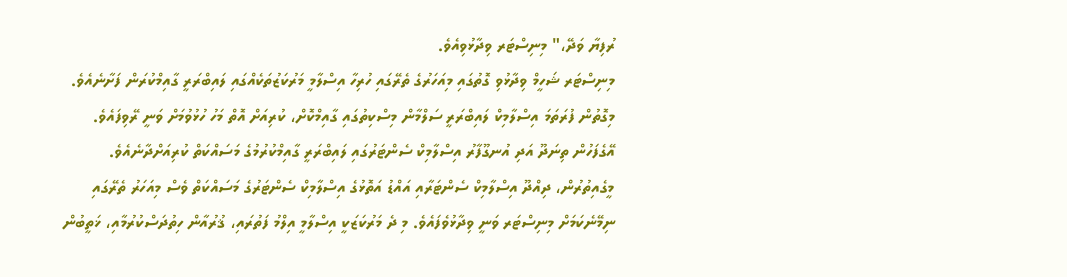ރުފިޔާ ވަދޭ،" މިނިސްޓަރ ވިދާޅުވިއެވެ.
މިނިސްޓަރ ޝަހީމް ވިދާޅުވި ގޮތުގައި މިއަހަރުގެ ތެރޭގައި ހުރިހާ އިސްލާމީ މަރުކަޒުތަކެއްގައި ލައިބްރަރީ ގާއިމްކުރަން ފަށާނެއެވެ. މިގޮތުން ފުރަތަމަ އިސްލާމިކް ލައިބްރަރީ ސަލްމާން މިސްކިތުގައި ގާއިމްކޮށް، ކުރިއަށް އޮތް މަހު ހުޅުވުމަށް ވަނީ ރޭވިފައެވެ. އޭގެފަހުން ތިނަދޫ އަދި އުނގޫފާރު އިސްލާމިކް ސެންޓަރުގައި ލައިބްރަރީ ގާއިމްކުރުމުގެ މަސައްކަތް ކުރިއަށްދާނެއެވެ.
މީގެއިތުރުން، ދިއްދޫ އިސްލާމިކް ސެންޓަރާއި އައްޑު އަތޮޅުގެ އިސްލާމިކް ސެންޓަރުގެ މަސައްކަތް ވެސް މިއަހަރު ތެރޭގައި ނިމޭނެކަމަށް މިނިސްޓަރ ވަނީ ވިދާޅުވެފައެވެ. މި ދެ މަރުކަޒަކީ އިސްލާމީ އިލްމު ފަތުރައި، ޤުރުއާން ހިތުދަސްކުރުމާއި، ޚަތީބުން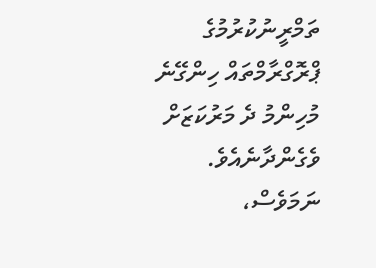ތަމްރީނުކުރުމުގެ ޕްރޮގްރާމްތައް ހިންގޭނެ މުހިންމު ދެ މަރުކަޒަށް ވެގެންދާނެއެވެ.
ނަމަވެސް،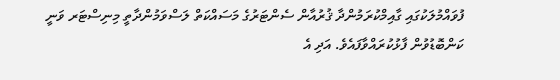ފުވައްމުލަކުގައި ގާއިމްކުރަމުންދާ ޤުރުއާން ސެންޓަރުގެ މަސައްކަތް ލަސްވަމުންދާތީ މިނިސްޓަރ ވަނީ ކަންބޮޑުވުން ފާޅުކުރައްވާފައެވެ. އަދި އެ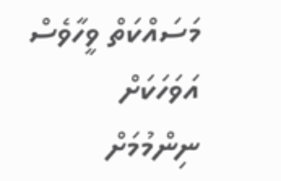މަސައްކަތް ވީހާވެސް އަވަހަކަށް ނިންމުމަށް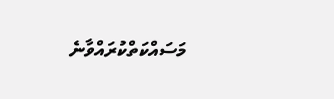މަސައްކަތްކުރައްވާނެ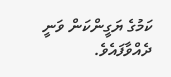ކަމުގެ ޔަގީންކަން ވަނީ ދެއްވާފައެވެ.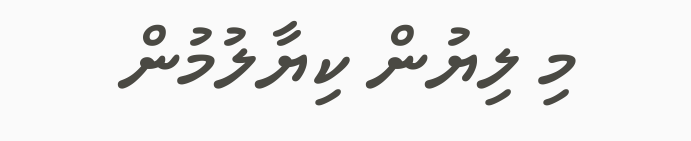މި ލިޔުން ކިޔާލުމުން